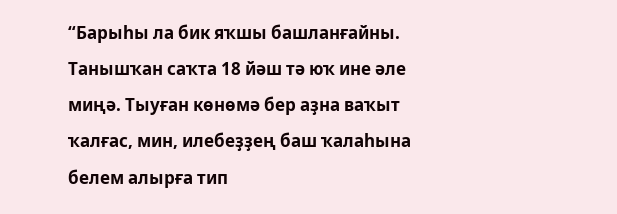“Барыһы ла бик яҡшы башланғайны. Танышҡан саҡта 18 йәш тә юҡ ине әле миңә. Тыуған көнөмә бер аҙна ваҡыт ҡалғас, мин, илебеҙҙең баш ҡалаһына белем алырға тип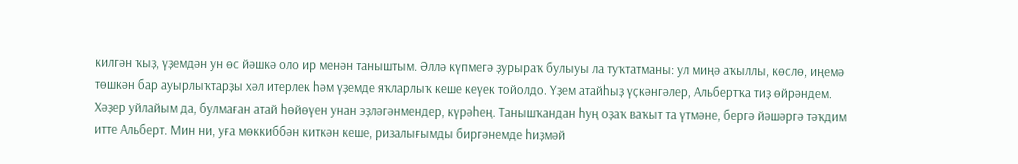килгән ҡыҙ, үҙемдән ун өс йәшкә оло ир менән таныштым. Әллә күпмегә ҙурыраҡ булыуы ла туҡтатманы: ул миңә аҡыллы, көслө, иңемә төшкән бар ауырлыҡтарҙы хәл итерлек һәм үҙемде яҡларлыҡ кеше кеүек тойолдо. Үҙем атайһыҙ үҫкәнгәлер, Альбертҡа тиҙ өйрәндем. Хәҙер уйлайым да, булмаған атай һөйөүен унан эҙләгәнмендер, күрәһең. Танышҡандан һуң оҙаҡ ваҡыт та үтмәне, бергә йәшәргә тәҡдим итте Альберт. Мин ни, уға мөккиббән киткән кеше, ризалығымды биргәнемде һиҙмәй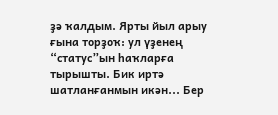ҙә ҡалдым. Ярты йыл арыу ғына торҙоҡ: ул үҙенең “статус”ын һаҡларға тырышты. Бик иртә шатланғанмын икән... Бер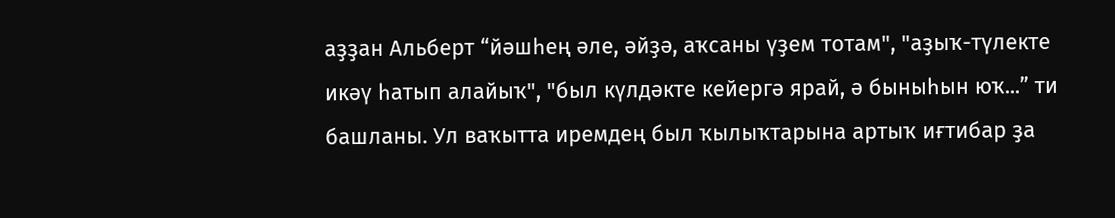аҙҙан Альберт “йәшһең әле, әйҙә, аҡсаны үҙем тотам", "аҙыҡ-түлекте икәү һатып алайыҡ", "был күлдәкте кейергә ярай, ә быныһын юҡ...” ти башланы. Ул ваҡытта иремдең был ҡылыҡтарына артыҡ иғтибар ҙа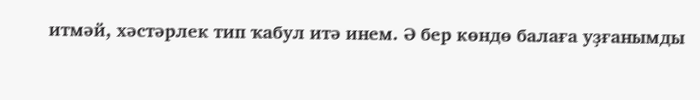итмәй, хәстәрлек тип ҡабул итә инем. Ә бер көндө балаға уҙғанымды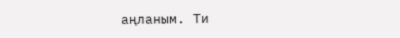аңланым. Ти